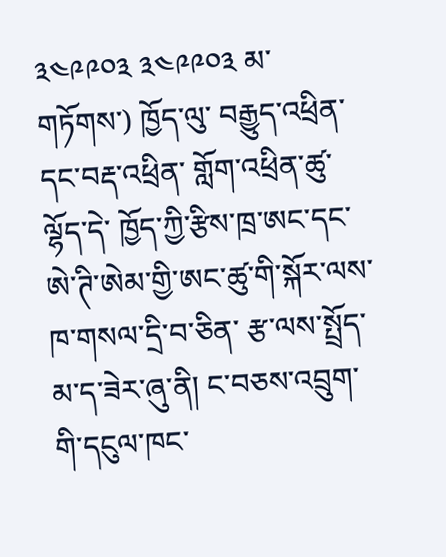༣༤༩༩༠༣ ༣༤༩༩༠༣ མ་གཏོགས་) ཁྱོད་ལུ་ བརྒྱུད་འཕྲིན་དང་བརྡ་འཕྲིན་ གློག་འཕྲིན་ཚུ་ལྷོད་དེ་ ཁྱོད་ཀྱི་རྩིས་ཁྲ་ཨང་དང་ ཨེ་ཊི་ཨེམ་གྱི་ཨང་ཚུ་གི་སྐོར་ལས་ ཁ་གསལ་དྲི་བ་ཅིན་ རྩ་ལས་སྤྲོད་མ་ད་ཟེར་ཞུ་ནི། ང་བཅས་འབྲུག་གི་དངུལ་ཁང་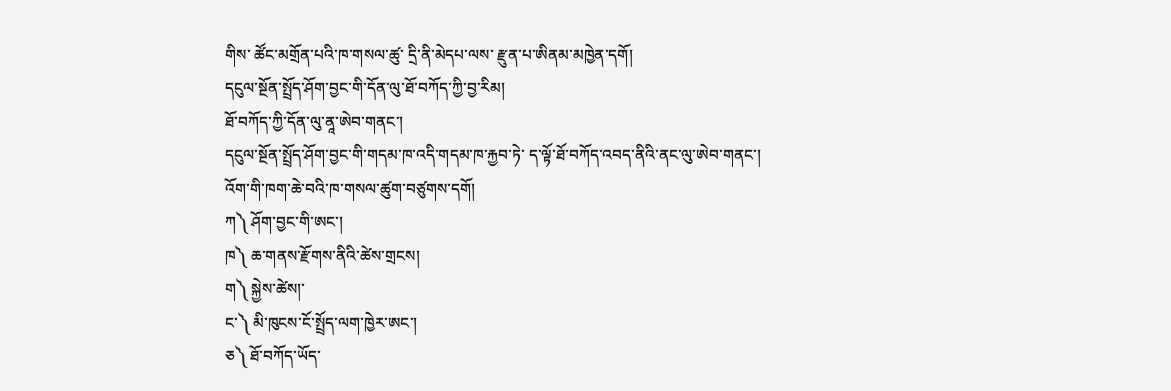གིས་ ཚོང་མགྲོན་པའི་ཁ་གསལ་ཚུ་ དྲི་ནི་མེདཔ་ལས་ རྫུན་པ་ཨིནམ་མཁྱེན་དགོ།
དངུལ་སྔོན་སྤྲོད་ཤོག་བྱང་གི་དོན་ལུ་ཐོ་བཀོད་ཀྱི་བྱ་རིམ།
ཐོ་བཀོད་ཀྱི་དོན་ལུ་ནཱ་ཨེབ་གནང་།
དངུལ་སྔོན་སྤྲོད་ཤོག་བྱང་གི་གདམ་ཁ་འདི་གདམ་ཁ་རྐྱབ་ཏེ་ ད་ལྟོ་ཐོ་བཀོད་འབད་ནིའི་ནང་ལུ་ཨེབ་གནང་།
འོག་གི་ཁག་ཆེ་བའི་ཁ་གསལ་ཚུག་བཙུགས་དགོ།
ཀ༽ ཤོག་བྱང་གི་ཨང་།
ཁ༽ ཆ་གནས་རྫོགས་ནིའི་ཚེས་གྲངས།
ག༽ སྐྱེས་ཚེས།་
ང་༽ མི་ཁུངས་ངོ་སྤྲོད་ལག་ཁྱེར་ཨང་།
ཅ༽ ཐོ་བཀོད་ཡོད་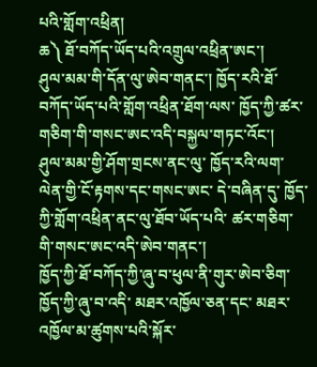པའི་གློག་འཕྲིན།
ཆ༽ ཐོ་བཀོད་ཡོད་པའི་འགྲུལ་འཕྲིན་ཨང་།
ཤུལ་མམ་གི་དོན་ལུ་ཨེབ་གནང་། ཁྱོད་རའི་ཐོ་བཀོད་ཡོད་པའི་གློག་འཕྲིན་ཐོག་ལས་ ཁྱོད་ཀྱི་ཚར་གཅིག་གི་གསང་ཨང་འདི་བསྐྱལ་གཏང་འོང་།
ཤུལ་མམ་གྱི་ཤོག་གྲངས་ནང་ལུ་ ཁྱོད་རའི་ལག་ལེན་གྱི་ངོ་རྟགས་དང་གསང་ཨང་ དེ་བཞིན་དུ་ ཁྱོད་ཀྱི་གློག་འཕྲིན་ནང་ལུ་ཐོབ་ཡོད་པའི་ ཚར་གཅིག་གི་གསང་ཨང་འདི་ཨེབ་གནང་།
ཁྱོད་ཀྱི་ཐོ་བཀོད་ཀྱི་ཞུ་བ་ཕུལ་ནི་གུར་ཨེབ་ཅིག་ ཁྱོད་ཀྱི་ཞུ་བ་འདི་ མཐར་འཁྱོལ་ཅན་དང་ མཐར་འཁྱོལ་མ་ཚུགས་པའི་སྐོར་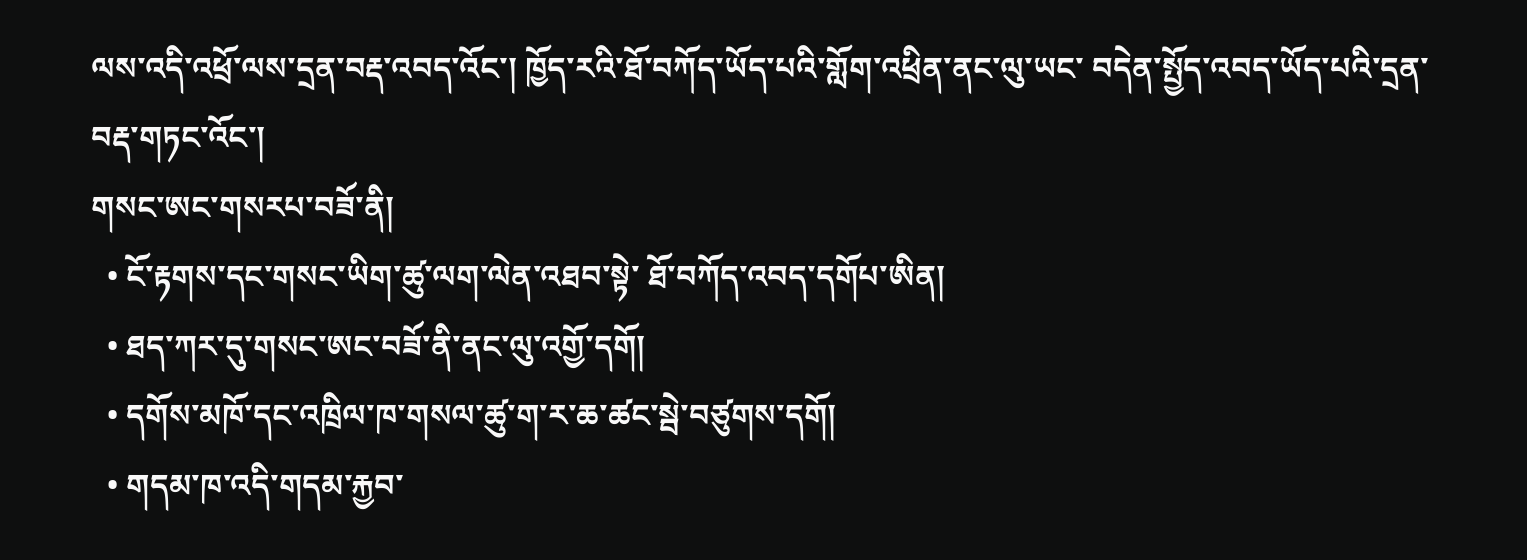ལས་འདི་འཕྲོ་ལས་དྲན་བརྡ་འབད་འོང་། ཁྱོད་རའི་ཐོ་བཀོད་ཡོད་པའི་གློག་འཕྲིན་ནང་ལུ་ཡང་ བདེན་སྤྱོད་འབད་ཡོད་པའི་དྲན་བརྡ་གཏང་འོང་།
གསང་ཨང་གསརཔ་བཟོ་ནི།
  • ངོ་རྟགས་དང་གསང་ཡིག་ཚུ་ལག་ལེན་འཐབ་སྟེ་ ཐོ་བཀོད་འབད་དགོཔ་ཨིན།
  • ཐད་ཀར་དུ་གསང་ཨང་བཟོ་ནི་ནང་ལུ་འགྱོ་དགོ།
  • དགོས་མཁོ་དང་འཁྲིལ་ཁ་གསལ་ཚུ་ག་ར་ཆ་ཚང་སྦེ་བཙུགས་དགོ།
  • གདམ་ཁ་འདི་གདམ་རྐྱབ་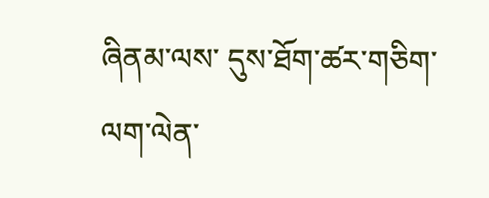ཞིནམ་ལས་ དུས་ཐོག་ཚར་གཅིག་ལག་ལེན་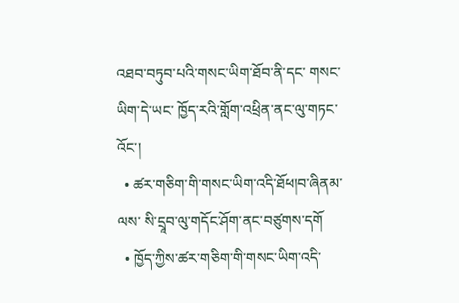འཐབ་བཏུབ་པའི་གསང་ཡིག་ཐོབ་ནི་དང་ གསང་ཡིག་དེ་ཡང་ ཁྱོད་རའི་གློག་འཕྲིན་ནང་ལུ་གཏང་འོང་།
  • ཚར་གཅིག་གི་གསང་ཡིག་འདི་ཐོཕ།བ་ཞིནམ་ལས་ སི་དྲཱབ་ལུ་གདོང་ཤོག་ནང་བཙུགས་དགོ
  • ཁྱོད་ཀྱིས་ཚར་གཅིག་གི་གསང་ཡིག་འདི་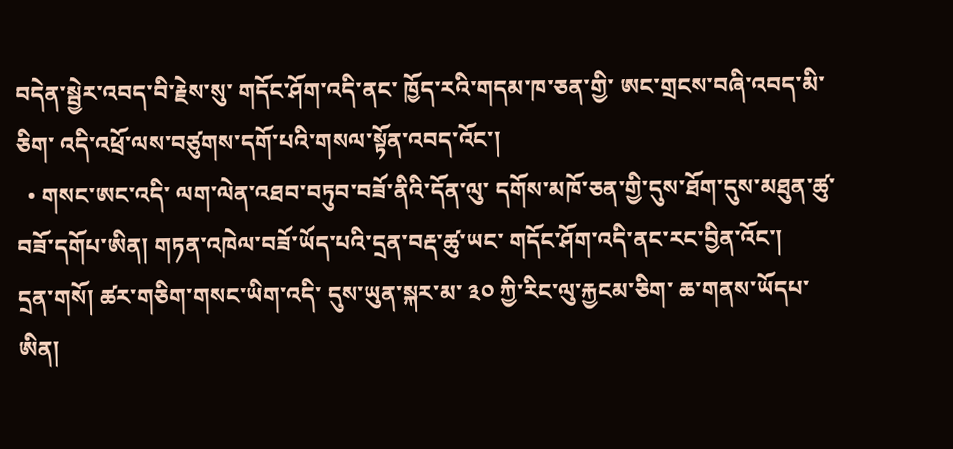བདེན་སྦྱེར་འབད་བི་རྗེས་སུ་ གདོང་ཤོག་འདི་ནང་ ཁྱོད་རའི་གདམ་ཁ་ཅན་གྱི་ ཨང་གྲངས་བཞི་འབད་མི་ཅིག་ འདི་འཕྲོ་ལས་བཙུགས་དགོ་པའི་གསལ་སྟོན་འབད་འོང་།
  • གསང་ཨང་འདི་ ལག་ལེན་འཐབ་བཏུབ་བཟོ་ནིའི་དོན་ལུ་ དགོས་མཁོ་ཅན་གྱི་དུས་ཐོག་དུས་མཐུན་ཚུ་བཟོ་དགོཔ་ཨིན། གཏན་འཁེལ་བཟོ་ཡོད་པའི་དྲན་བརྡ་ཚུ་ཡང་ གདོང་ཤོག་འདི་ནང་རང་བྱིན་འོང་།
དྲན་གསོ། ཚར་གཅིག་གསང་ཡིག་འདི་ དུས་ཡུན་སྐར་མ་ ༣༠ ཀྱི་རིང་ལུ་རྐྱངམ་ཅིག་ ཆ་གནས་ཡོདཔ་ཨིན།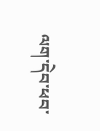ལག་དེབ་ཕབ་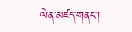ལེན་མཛད་གནང་།